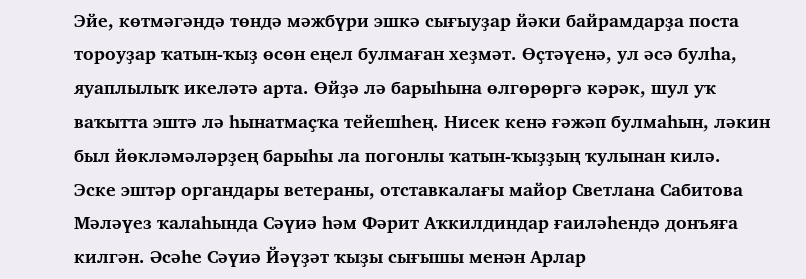Эйе, көтмәгәндә төндә мәжбүри эшкә сығыуҙар йәки байрамдарҙа поста тороуҙар ҡатын-ҡыҙ өсөн еңел булмаған хеҙмәт. Өҫтәүенә, ул әсә булһа, яуаплылыҡ икеләтә арта. Өйҙә лә барыһына өлгөрөргә кәрәк, шул уҡ ваҡытта эштә лә һынатмаҫҡа тейешһең. Нисек кенә ғәжәп булмаһын, ләкин был йөкләмәләрҙең барыһы ла погонлы ҡатын-ҡыҙҙың ҡулынан килә.
Эске эштәр органдары ветераны, отставкалағы майор Светлана Сабитова Мәләүез ҡалаһында Сәүиә һәм Фәрит Аҡкилдиндар ғаиләһендә донъяға килгән. Әсәһе Сәүиә Йәүҙәт ҡыҙы сығышы менән Арлар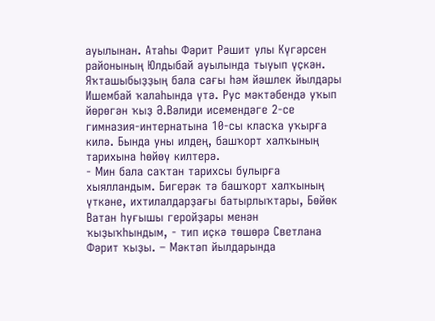ауылынан. Атаһы Фәрит Рәшит улы Күгәрсен районының Юлдыбай ауылында тыуып үҫкән.
Яҡташыбыҙҙың бала сағы һәм йәшлек йылдары Ишембай ҡалаһында үтә. Рус мәктәбендә уҡып йөрөгән ҡыҙ Ә.Вәлиди исемендәге 2-се гимназия-интернатына 10-сы класҡа уҡырға килә. Бында уны илдең, башҡорт халҡының тарихына һөйөү килтерә.
- Мин бала саҡтан тарихсы булырға хыялландым. Бигерәк тә башҡорт халҡының үткәне, ихтилалдарҙағы батырлыҡтары, Бөйөк Ватан һуғышы геройҙары менән ҡыҙыҡһындым, - тип иҫкә төшөрә Светлана Фәрит ҡыҙы. – Мәктәп йылдарында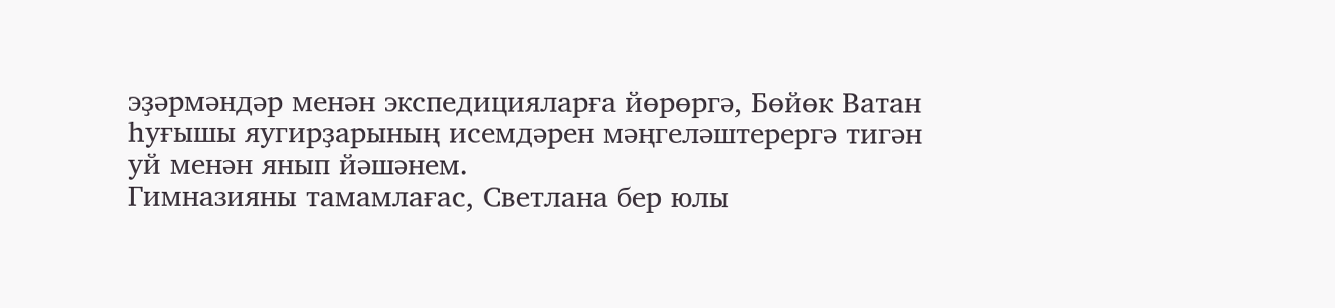эҙәрмәндәр менән экспедицияларға йөрөргә, Бөйөк Ватан һуғышы яугирҙарының исемдәрен мәңгеләштерергә тигән уй менән янып йәшәнем.
Гимназияны тамамлағас, Светлана бер юлы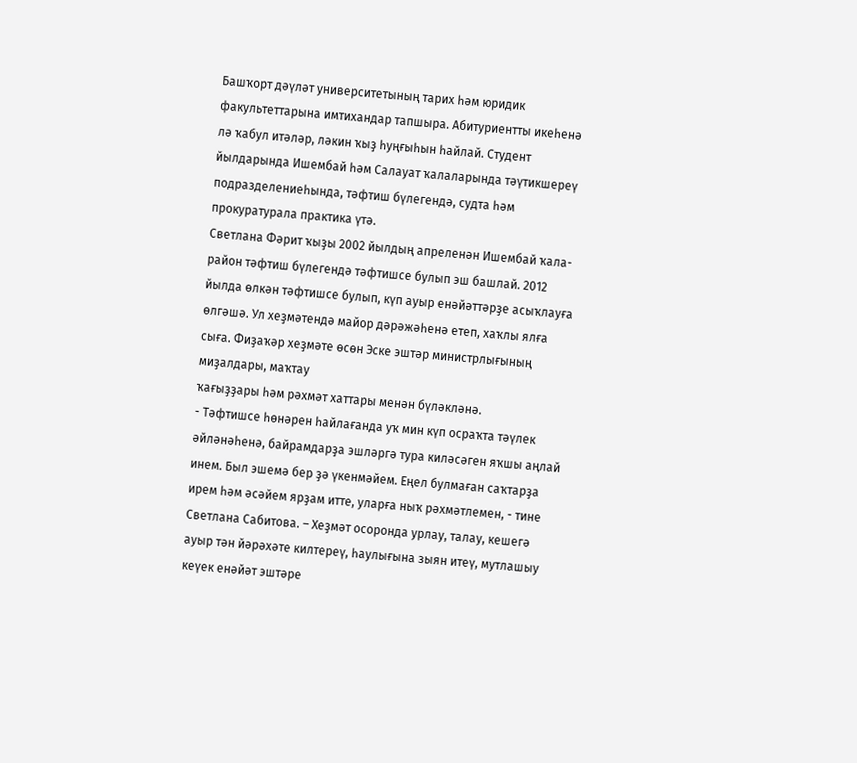Башҡорт дәүләт университетының тарих һәм юридик факультеттарына имтихандар тапшыра. Абитуриентты икеһенә лә ҡабул итәләр, ләкин ҡыҙ һуңғыһын һайлай. Студент йылдарында Ишембай һәм Салауат ҡалаларында тәүтикшереү подразделениеһында, тәфтиш бүлегендә, судта һәм прокуратурала практика үтә.
Светлана Фәрит ҡыҙы 2002 йылдың апреленән Ишембай ҡала-район тәфтиш бүлегендә тәфтишсе булып эш башлай. 2012 йылда өлкән тәфтишсе булып, күп ауыр енәйәттәрҙе асыҡлауға өлгәшә. Ул хеҙмәтендә майор дәрәжәһенә етеп, хаҡлы ялға сыға. Фиҙаҡәр хеҙмәте өсөн Эске эштәр министрлығының миҙалдары, маҡтау
ҡағыҙҙары һәм рәхмәт хаттары менән бүләкләнә.
- Тәфтишсе һөнәрен һайлағанда уҡ мин күп осраҡта тәүлек әйләнәһенә, байрамдарҙа эшләргә тура киләсәген яҡшы аңлай инем. Был эшемә бер ҙә үкенмәйем. Еңел булмаған саҡтарҙа ирем һәм әсәйем ярҙам итте, уларға ныҡ рәхмәтлемен, - тине Светлана Сабитова. – Хеҙмәт осоронда урлау, талау, кешегә ауыр тән йәрәхәте килтереү, һаулығына зыян итеү, мутлашыу кеүек енәйәт эштәре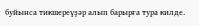буйынса тикшереүҙәр алып барырға тура килде.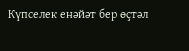Күпселек енәйәт бер өҫтәл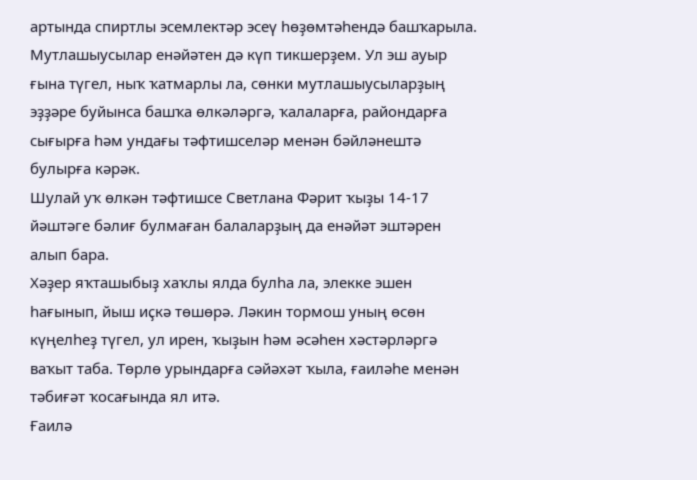артында спиртлы эсемлектәр эсеү һөҙөмтәһендә башҡарыла. Мутлашыусылар енәйәтен дә күп тикшерҙем. Ул эш ауыр ғына түгел, ныҡ ҡатмарлы ла, сөнки мутлашыусыларҙың эҙҙәре буйынса башҡа өлкәләргә, ҡалаларға, райондарға сығырға һәм ундағы тәфтишселәр менән бәйләнештә булырға кәрәк.
Шулай уҡ өлкән тәфтишсе Светлана Фәрит ҡыҙы 14-17 йәштәге бәлиғ булмаған балаларҙың да енәйәт эштәрен алып бара.
Хәҙер яҡташыбыҙ хаҡлы ялда булһа ла, элекке эшен һағынып, йыш иҫкә төшөрә. Ләкин тормош уның өсөн күңелһеҙ түгел, ул ирен, ҡыҙын һәм әсәһен хәстәрләргә ваҡыт таба. Төрлө урындарға сәйәхәт ҡыла, ғаиләһе менән тәбиғәт ҡосағында ял итә.
Ғаилә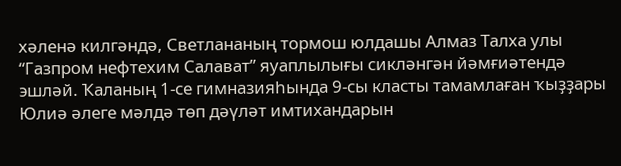хәленә килгәндә, Светлананың тормош юлдашы Алмаз Талха улы “Газпром нефтехим Салават” яуаплылығы сикләнгән йәмғиәтендә эшләй. Ҡаланың 1-се гимназияһында 9-сы класты тамамлаған ҡыҙҙары Юлиә әлеге мәлдә төп дәүләт имтихандарын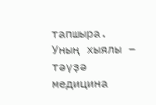тапшыра. Уның хыялы – тәүҙә медицина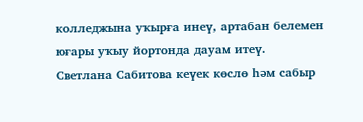колледжына уҡырға инеү, артабан белемен юғары уҡыу йортонда дауам итеү.
Светлана Сабитова кеүек көслө һәм сабыр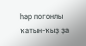һәр погонлы ҡатын-ҡыҙ ҙа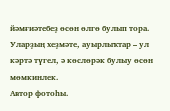йәмғиәтебеҙ өсөн өлгө булып тора. Уларҙың хеҙмәте, ауырлыҡтар – ул кәртә түгел, ә көслөрәк булыу өсөн мөмкинлек.
Автор фотоһы.